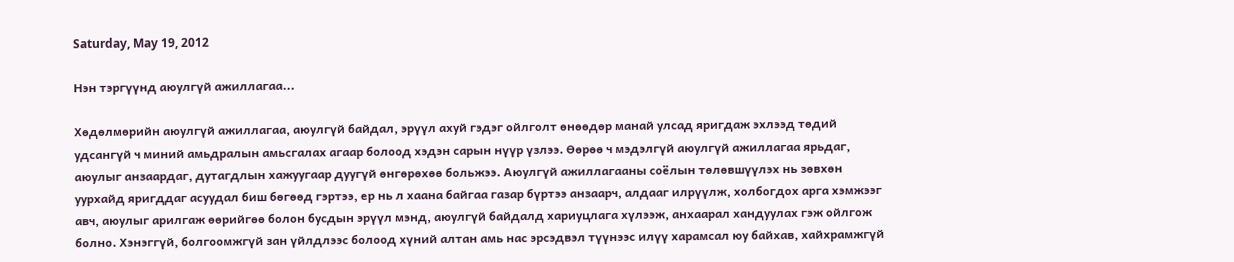Saturday, May 19, 2012

Нэн тэргүүнд аюулгүй ажиллагаа...

Хөдөлмөрийн аюулгүй ажиллагаа, аюулгүй байдал, эрүүл ахуй гэдэг ойлголт өнөөдөр манай улсад яригдаж эхлээд төдий удсангүй ч миний амьдралын амьсгалах агаар болоод хэдэн сарын нүүр үзлээ. Өөрөө ч мэдэлгүй аюулгүй ажиллагаа ярьдаг, аюулыг анзаардаг, дутагдлын хажуугаар дуугүй өнгөрөхөө больжээ. Аюулгүй ажиллагааны соёлын төлөвшүүлэх нь зөвхөн уурхайд яригддаг асуудал биш бөгөөд гэртээ, ер нь л хаана байгаа газар бүртээ анзаарч, алдааг илрүүлж, холбогдох арга хэмжээг авч, аюулыг арилгаж өөрийгөө болон бусдын эрүүл мэнд, аюулгүй байдалд хариуцлага хүлээж, анхаарал хандуулах гэж ойлгож болно. Хэнэггүй, болгоомжгүй зан үйлдлээс болоод хүний алтан амь нас эрсэдвэл түүнээс илүү харамсал юу байхав, хайхрамжгүй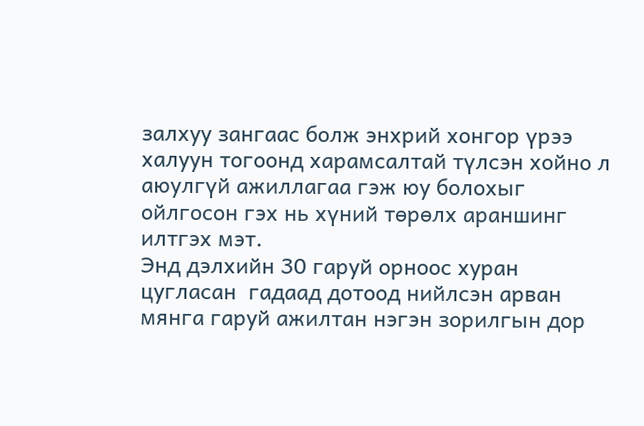залхуу зангаас болж энхрий хонгор үрээ халуун тогоонд харамсалтай түлсэн хойно л аюулгүй ажиллагаа гэж юу болохыг ойлгосон гэх нь хүний төрөлх араншинг илтгэх мэт.
Энд дэлхийн 30 гаруй орноос хуран цугласан  гадаад дотоод нийлсэн арван мянга гаруй ажилтан нэгэн зорилгын дор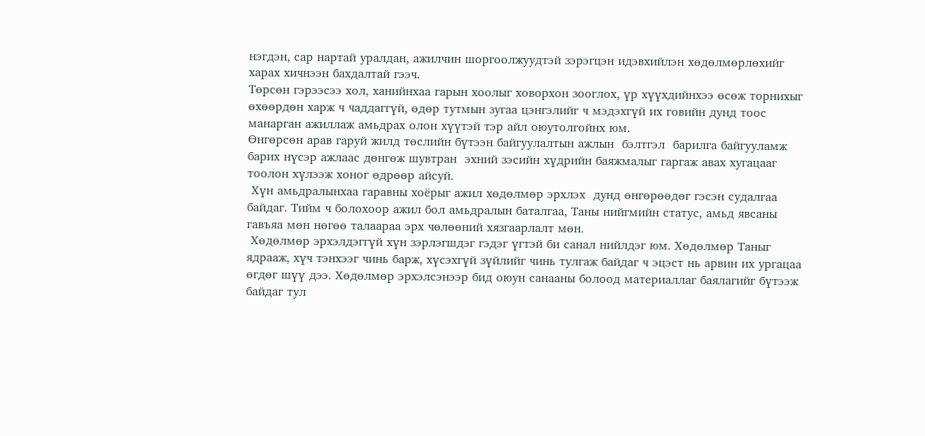нэгдэн, сар нартай уралдан, ажилчин шоргоолжуудтэй зэрэгцэн идэвхийлэн хөдөлмөрлөхийг харах хичнээн бахдалтай гээч.
Төрсөн гэрээсээ хол, ханийнхаа гарын хоолыг ховорхон зооглох, үр хүүхдийнхээ өсөж торнихыг өхөөрдөн харж ч чаддаггүй, өдөр тутмын зугаа цэнгэлийг ч мэдэхгүй их говийн дунд тоос манарган ажиллаж амьдрах олон хүүтэй тэр айл оюутолгойнх юм.
Өнгөрсөн арав гаруй жилд төслийн бүтээн байгуулалтын ажлын  бэлтгэл  барилга байгууламж барих нүсэр ажлаас дөнгөж шувтран  эхний зэсийн хүдрийн баяжмалыг гаргаж авах хугацааг тоолон хүлээж хоног өдрөөр айсуй.
 Хүн амьдралынхаа гаравны хоёрыг ажил хөдөлмөр эрхлэх  дунд өнгөрөөдөг гэсэн судалгаа байдаг. Тийм ч болохоор ажил бол амьдралын баталгаа, Таны нийгмийн статус, амьд явсаны гавъяа мөн нөгөө талаараа эрх чөлөөний хязгаарлалт мөн.
 Хөдөлмөр эрхэлдэггүй хүн зэрлэгшдэг гэдэг үгтэй би санал нийлдэг юм. Хөдөлмөр Таныг ядрааж, хүч тэнхээг чинь барж, хүсэхгүй зүйлийг чинь тулгаж байдаг ч эцэст нь арвин их ургацаа өгдөг шүү дээ. Хөдөлмөр эрхэлсэнээр бид оюун санааны болоод материаллаг баялагийг бүтээж байдаг тул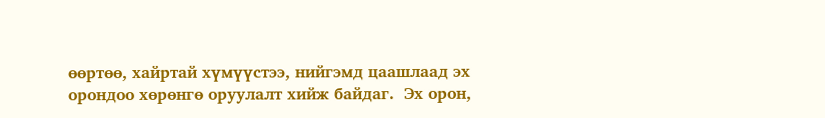өөртөө, хайртай хүмүүстээ, нийгэмд цаашлаад эх орондоо хөрөнгө оруулалт хийж байдаг.  Эх орон,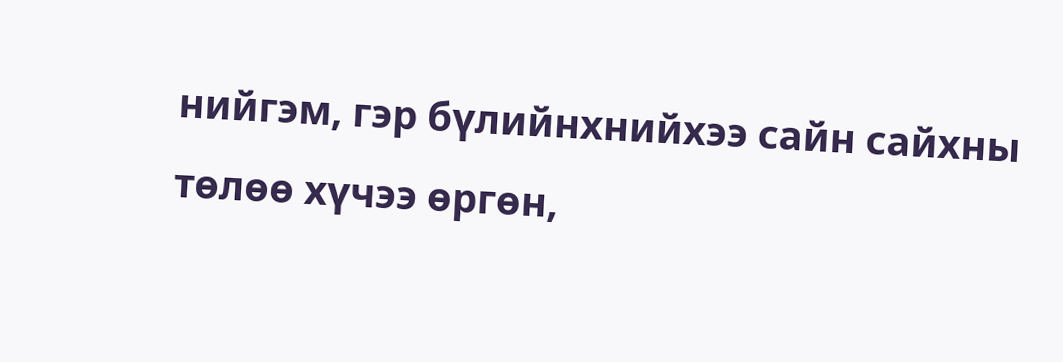нийгэм, гэр бүлийнхнийхээ сайн сайхны төлөө хүчээ өргөн,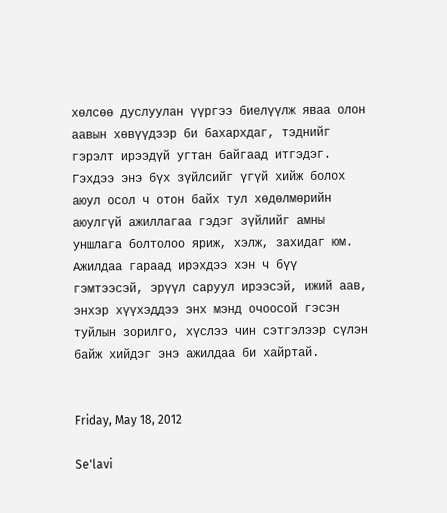хөлсөө дуслуулан үүргээ биелүүлж яваа олон аавын хөвүүдээр би бахархдаг, тэднийг гэрэлт ирээдүй угтан байгаад итгэдэг. Гэхдээ энэ бүх зүйлсийг үгүй хийж болох аюул осол ч отон байх тул хөдөлмөрийн аюулгүй ажиллагаа гэдэг зүйлийг амны уншлага болтолоо яриж, хэлж, захидаг юм. Ажилдаа гараад ирэхдээ хэн ч бүү гэмтээсэй, эрүүл саруул ирээсэй, ижий аав, энхэр хүүхэддээ энх мэнд очоосой гэсэн туйлын зорилго, хүслээ чин сэтгэлээр сүлэн байж хийдэг энэ ажилдаа би хайртай.


Friday, May 18, 2012

Se'lavi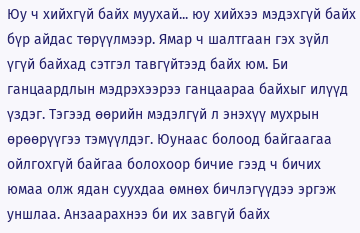Юу ч хийхгүй байх муухай... юу хийхээ мэдэхгүй байх бүр айдас төрүүлмээр. Ямар ч шалтгаан гэх зүйл үгүй байхад сэтгэл тавгүйтээд байх юм. Би ганцаардлын мэдрэхээрээ ганцаараа байхыг илүүд үздэг. Тэгээд өөрийн мэдэлгүй л энэхүү мухрын өрөөрүүгээ тэмүүлдэг. Юунаас болоод байгаагаа ойлгохгүй байгаа болохоор бичие гээд ч бичих юмаа олж ядан суухдаа өмнөх бичлэгүүдээ эргэж уншлаа. Анзаарахнээ би их завгүй байх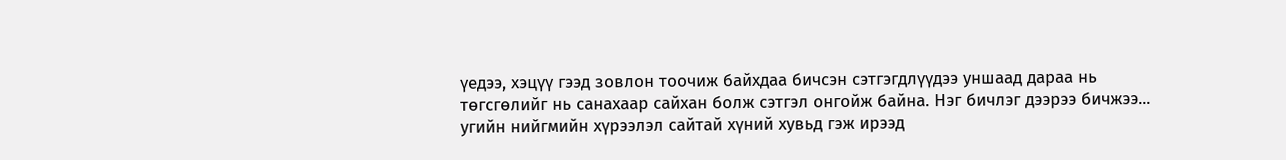үедээ, хэцүү гээд зовлон тоочиж байхдаа бичсэн сэтгэгдлүүдээ уншаад дараа нь төгсгөлийг нь санахаар сайхан болж сэтгэл онгойж байна. Нэг бичлэг дээрээ бичжээ... угийн нийгмийн хүрээлэл сайтай хүний хувьд гэж ирээд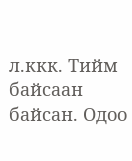л.ккк. Тийм байсаан байсан. Одоо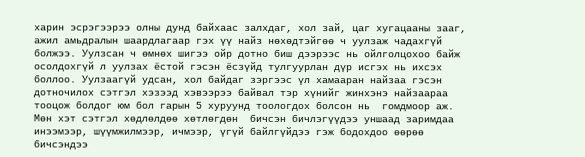харин эсрэгээрээ олны дунд байхаас залхдаг, хол зай, цаг хугацааны зааг, ажил амьдралын шаардлагаар гэх үү найз нөхөдтэйгөө ч уулзаж чадахгүй болжээ. Уулзсан ч өмнөх шигээ ойр дотно биш дээрээс нь ойлголцохоо байж осолдохгүй л уулзах ёстой гэсэн ёсзүйд тулгуурлан дүр исгэх нь ихсэх боллоо. Уулзаагүй удсан, хол байдаг зэргээс үл хамааран найзаа гэсэн дотночилох сэтгэл хэзээд хэвээрээ байвал тэр хүнийг жинхэнэ найзаараа тооцож болдог юм бол гарын 5 хуруунд тоологдох болсон нь  гомдмоор аж. Мөн хэт сэтгэл хөдлөлдөө хөтлөгдөн  бичсэн бичлэгүүдээ уншаад заримдаа инээмээр, шүүмжилмээр, ичмээр, үгүй байлгүйдээ гэж бодохдоо өөрөө бичсэндээ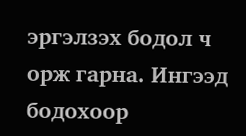эргэлзэх бодол ч орж гарна. Ингээд бодохоор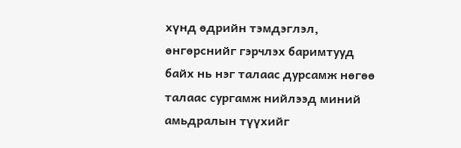хүнд өдрийн тэмдэглэл, өнгөрснийг гэрчлэх баримтууд байх нь нэг талаас дурсамж нөгөө талаас сургамж нийлээд миний амьдралын түүхийг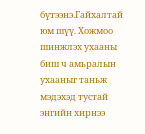бүтээнэ.Гайхалтай юм шүү. Хожмоо шинжлэх ухааны биш ч амьралын ухааныг таньж мэдэхэд тустай энгийн хирнээ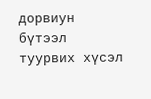дорвиун бүтээл туурвих хүсэл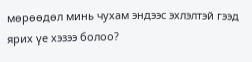мөрөөдөл минь чухам эндээс эхлэлтэй гээд ярих үе хэзээ болоо?